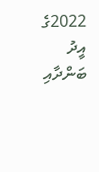2022ގެ އީދު ބަންދާއި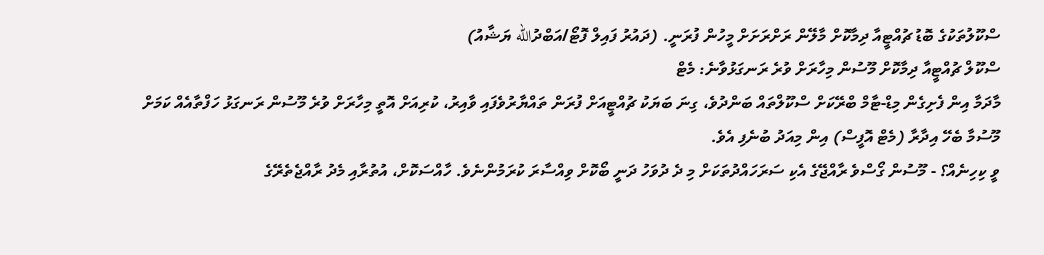ސްކޫލުތަކުގެ ބޮޑު ޗުއްޓީއާ ދިމާކޮށް މާލޭން ރަށްރަށަށް މީހުން ފުރަނީ. (ދައުރު ފައިލް ފޮޓޯ/އަބްދުالله ޔަޝާއު)
ސްކޫލް ޗުއްޓީއާ ދިމާކޮށް މޫސުން މިހާރަށް ވުރެ ރަނގަޅުވާނެ: މެޓް
މާދަމާ އިން ފެށިގެން މިޑް-ޓާމް ބްރޭކަށް ސްކޫލްތައް ބަންދުވެ، ގިނަ ބަޔަކު ޗުއްޓީއަށް ފުރަން ތައްޔާރުވެފައި ވާއިރު، ކުރިއަށް އޮތީ މިހާރަށް ވުރެ މޫސުން ރަނގަޅު ހަފްތާއެއް ކަމަށް މޫސުމާ ބެހޭ އިދާރާ (މެޓް އޮފީސް) އިން މިއަދު ބުނެފި އެވެ.
ވީ ކިހިނެއް؟ - މޫސުން ގޯސްވެ ރާއްޖޭގެ އެކި ސަރަހައްދުތަކަށް މި ދެ ދުވަހު ދަނީ ބޯކޮށް ވިއްސާރަ ކުރަމުންނެވެ. ހާއްސަކޮށް، އުތުރާއި މެދު ރާއްޖެތެރޭގެ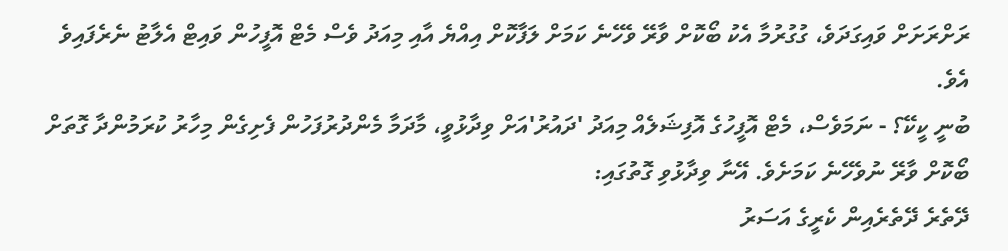ރަށްރަށަށް ވައިގަދަވެ، ގުގުރުމާ އެކު ބޯކޮށް ވާރޭ ވެހޭނެ ކަމަށް ލަފާކޮށް އިއްޔެ އާއި މިއަދު ވެސް މެޓް އޮފީހުން ވައިޓް އެލާޓު ނެރެފައިވެ އެވެ.
ބުނީ ކީކޭ؟ - ނަމަވެސް، މެޓް އޮފީހުގެ އޮފިޝަލެއް މިއަދު 'ދައުރު'އަށް ވިދާޅުވީ، މާދަމާ މެންދުރުފަހުން ފެށިގެން މިހާރު ކުރަމުންދާ ގޮތަށް ބޯކޮށް ވާރޭ ނުވެހޭނެ ކަމަށެވެ. އޭނާ ވިދާޅުވި ގޮތުގައި:
ދޭތެރެ ދޭތެރެއިން ކެރީގެ އަސަރު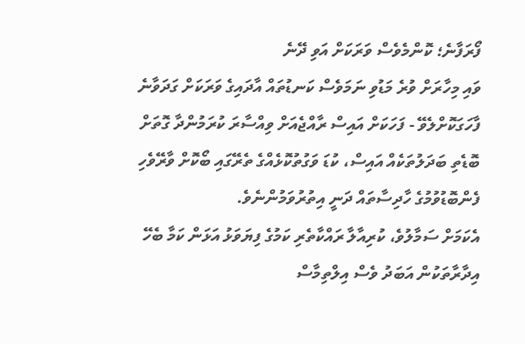ފޯރަފާނެ؛ ކޮންމެވެސް ވަރަކަށް އަވި ދޭނެ
ވައި މިހާރަށް ވުރެ މަޑުވި ނަމަވެސް ކަނޑުތައް އާދައިގެ ވަރަކަށް ގަދަވާނެ
ފާހަގަކޮށްލެވޭ - ފަހަކަށް އައިސް ރާއްޖެއަށް ވިއްސާރަ ކުރަމުންދާ ގޮތަށް ބޮޑެތި ބަދަލުތަކެއް އައިސް، ކުޑަ ވަގުތުކޮޅެއްގެ ތެރޭގައި ބޯކޮށް ވާރޭވެހި ފެންބޮޑުވުމުގެ ހާދިސާތައް ދަނީ އިތުރުވަމުންނެވެ.
އެކަމަށް ސަމާލުވެ، ކުރިއާލާ ރައްކާތެރި ކަމުގެ ފިޔަވަޅު އަޅަން ކަމާ ބެހޭ އިދާރާތަކުން އަބަދު ވެސް އިލްތިމާސް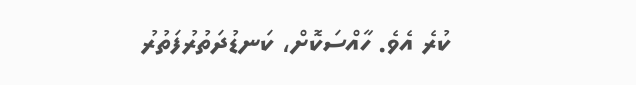ކުރެ އެވެ. ހާއްސަކޮށް، ކަނޑުދަތުރުފަތުރު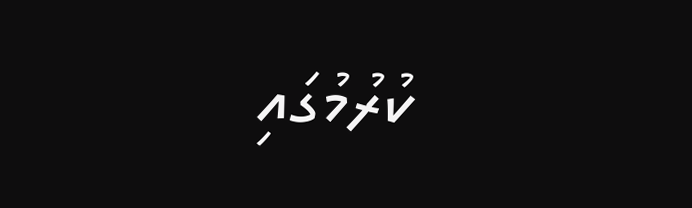ކުރުމުގައި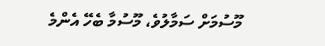މޫސުމަށް ސަމާލުވެ، މޫސުމާ ބެހޭ އެންމެ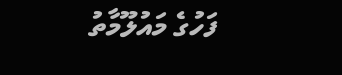ފަހުގެ މައުލޫމާތު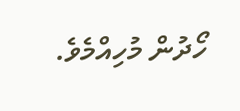ހޯދުން މުހިއްމެވެ.